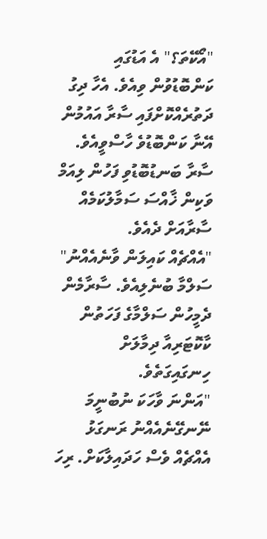"އޯކޭތަ؟" އެ އަޑުގައި ކަންބޮޑުވުން ވިއެވެ. އެހާ ދިގު ދަތުރެއްކޮށްފައި ސާރާ އައުމުން އޭނާ ކަންބޮޑުވެ ހާސްވީއެވެ. ސާރާ ބަނޑުބޮޑުވި ފަހުން ލިއަމް ވަކިން ޚާއްސަ ސަމާލުކަމެއް ސާރާއަށް ދެއެވެ.
"އެއްޗެއް ކައިލަން ވާނެއެއްނު" ސަލްމާ ބުނެލިއެވެ. ސާރާމެން ދެމީހުން ސަލްމާގެ ފަހަތުން ކާކޮޓަރިއާ ދިމާލަށް ހިނގައިގަތެވެ.
"އަންނަ ވާހަކަ ނުބުނީމަ ނޭނގޭނެއެއްނު ރަނގަޅު އެއްޗެއް ވެސް ހަދައިލާކަށް. ރިހަ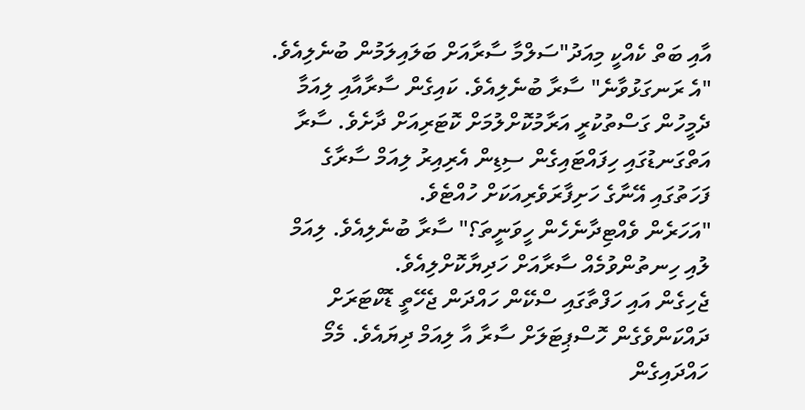އާއި ބަތް ކެއްކީ މިއަދު"ސަލްމާ ސާރާއަށް ބަލައިލަމުން ބުނެލިއެވެ.
"އެ ރަނގަޅުވާނެ" ސާރާ ބުނެލިއެވެ. ކައިގެން ސާރާއާއި ލިއަމާ ދެމީހުން ގަސްތުކުރީ އަރާމުކޮށްލުމަށް ކޮޓަރިއަށް ދާށެވެ. ސާރާ އަތްގަނޑުގައި ހިފައްޓައިގެން ސިޑިން އެރިއިރު ލިއަމް ސާރާގެ ފަހަތުގައި އޭނާގެ ހަށިފާރަވެރިއަކަށް ހުއްޓެވެ.
"އަހަރެން ވެއްޓިދާނެހެން ހީވަނީތަ؟" ސާރާ ބުނެލިއެވެ. ލިއަމް ލުއި ހިނތުންވުމެއް ސާރާއަށް ހަދިޔާކޮށްލިއެވެ.
ޖެހިގެން އައި ހަފްތާގައި ސްކޭން ހައްދަން ޖެހޭތީ ޑޮކްޓަރަށް ދައްކަންވެގެން ހޮސްޕިޓަލަށް ސާރާ އާ ލިއަމް ދިޔައެވެ. މެމޯ ހައްދައިގެން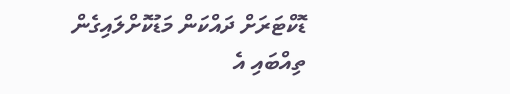ޑޮކްޓަރަށް ދައްކަން މަޑުކޮށްލައިގެން ތިއްބައި އެ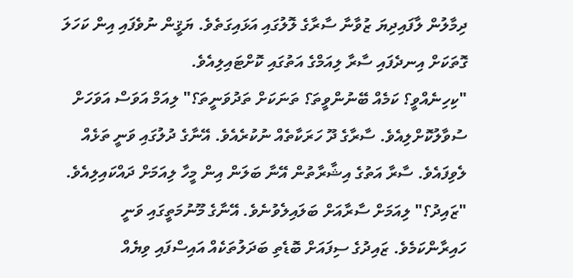ދިމާލުން ލާފައިދިޔަ ޒުވާނާ ސާރާގެ ލޮލުގައި އަޅައިގަތެވެ. ޔަޤީން ނުވެފައި އިން ކަހަލަ ގޮތަކަށް އިނދެފައި ސާރާ ލިއަމްގެ އަތުގައި ކޮށްޓައިލިއެވެ.
"ކިހިނެއްވީ؟ ކަމެއް ބޭނުންވީތަ؟ ތަނަކަށް ތަދުވަނީތަ؟" ލިއަމް އަވަސް އަވަހަށް ސުވާލުކޮށްލިއެވެ. ސާރާގެ ދޫ ހަރަކާތެއް ނުކުރެއެވެ. އޭނާގެ ދުލުގައި ވަނީ ތަޅެއް ލެވިފައެވެ. ސާރާ އަތުގެ އިޝާރާތުން އޭނާ ބަލަން އިން މީހާ ލިއަމަށް ދައްކައިލިއެވެ.
"ޒައިދު؟" ލިއަމަށް ސާރާއަށް ބަލައިލެވުނެވެ. އޭނާގެ މޫނުމަތީގައި ވަނީ ހައިރާންކަމެވެ. ޒައިދުގެ ސިފައަށް ބޮޑެތި ބަދަލުތަކެއް އައިސްފައި ވިޔެއް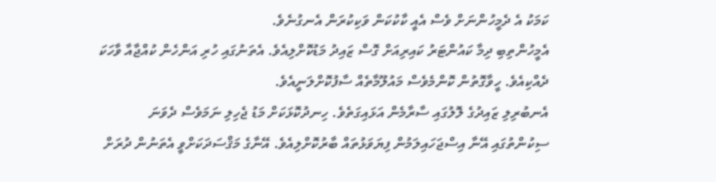ކަމަކު އެ ދެމީހުންނަށް ވެސް އެއީ ކާކުކަން ވަކިކުރަން އެނގުނެވެ.
އެމީހުންތިބި ދިމާ ކައުންޓަރު ކައިރިއަށް ގޮސް ޒައިދު މަޑުކޮށްލިއެވެ. އެތަނުގައި ހުރި އަންހެން ކުއްޖާއާ ވާހަކަ ދެއްކިއެވެ. ހީވާގޮތުން ކޮންމެވެސް މައުލޫމާތެއް ސާފުކޮށްލަނީއެވެ.
އެނބުރިލި ޒައިދުގެ ލޮލުގައި ސާރާމެން އަޅައިގަތެވެ. ހިނދުކޮޅަކަށް މަޑު ޖެހިލި ނަމަވެސް ދެވަނަ ސިކުންތުގައި އޭނާ އިސްޖަހައިލަމުން ފިޔަވަޅުތައް ބާރުކޮށްލިއެވެ. އޭނާގެ މަޤްސަދަކަށްވީ އެތަނުން ދުރަށް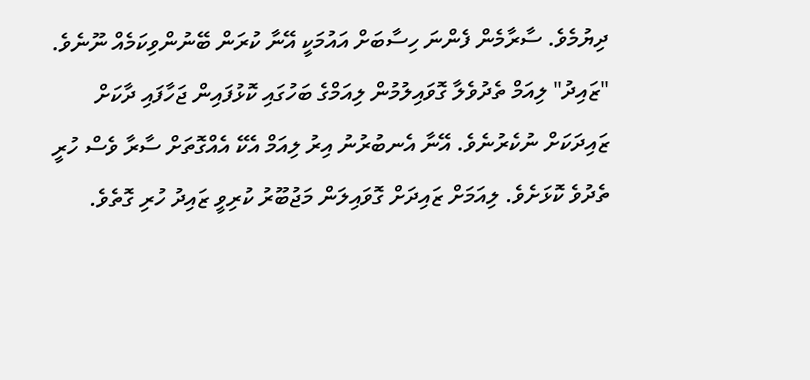ދިޔުމެވެ. ސާރާމެން ފެންނަ ހިސާބަށް އައުމަކީ އޭނާ ކުރަން ބޭނުންވިކަމެއް ނޫނެވެ.
"ޒައިދު" ލިއަމް ތެދުވެލާ ގޮވައިލުމުން ލިއަމްގެ ބަހުގައި ކޮޅުފައިން ޖަހާފައި ދާކަށް ޒައިދަކަށް ނުކެރުނެވެ. އޭނާ އެނބުރުނު އިރު ލިއަމް އެކޭ އެއްގޮތަށް ސާރާ ވެސް ހުރީ ތެދުވެ ކޮޅަށެވެ. ލިއަމަށް ޒައިދަށް ގޮވައިލަން މަޖުބޫރު ކުރިވީ ޒައިދު ހުރި ގޮތެވެ.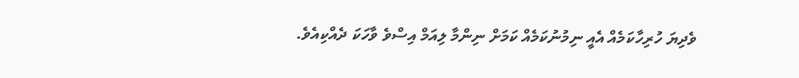ވެދިޔަ ހުރިހާކަމެއް އެއީ ނިމުނުކަމެއް ކަމަށް ނިންމާ ލިއަމް އިސްވެ ވާހަކަ ދެއްކިއެވެ.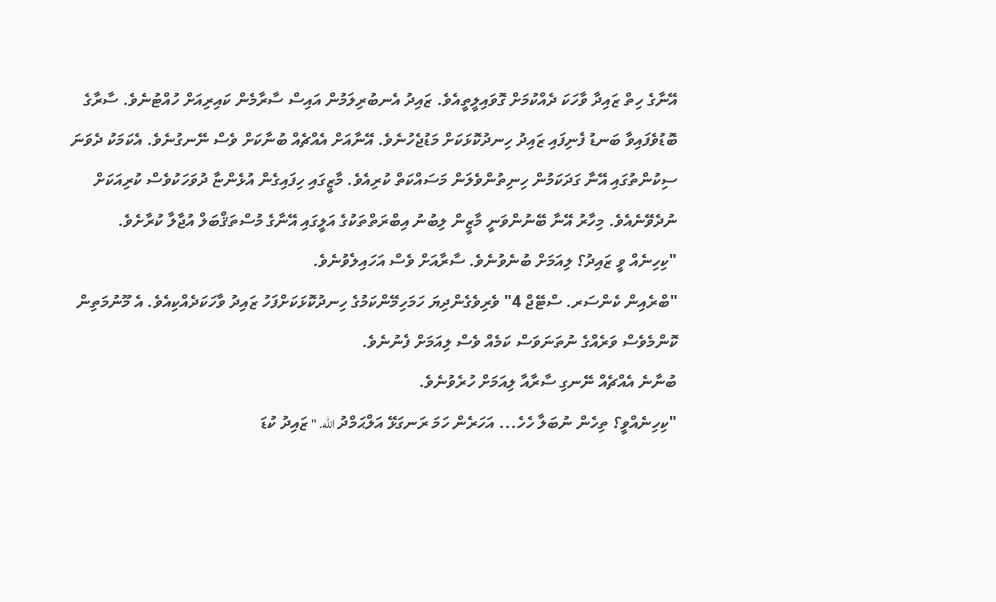އޭނާގެ ހިތް ޒައިދާ ވާހަކަ ދެއްކުމަށް ގޮވައިލީތީއެވެ. ޒައިދު އެނބުރިލަމުން އައިސް ސާރާމެން ކައިރިއަށް ހުއްޓުނެވެ. ސާރާގެ ބޮޑުވެފައިވާ ބަނޑު ފެނިފައި ޒައިދު ހިނދުކޮޅަކަށް މަޑުޖެހުނެވެ. އޭނާއަށް އެއްޗެއް ބުނާކަށް ވެސް ނޭނގުނެވެ. އެކަމަކު ދެވަނަ ސިކުންތުގައި އޭނާ ގަދަކަމުން ހިނިތުންވެލަން މަސައްކަތް ކުރިއެވެ. މާޒީގައި ހިފައިގެން އުޅެންޏާ ދުވަހަކުވެސް ކުރިއަކަށް ނުދެވޭނެއެވެ. މިހާރު އޭނާ ބޭނުންވަނީ މާޒީން ލިބުނު އިބްރަތްތަކުގެ އަލީގައި އޭނާގެ މުސްތަޤްބަލް އުޖާލާ ކުރާށެވެ.
"ކިހިނެއް ވީ ޒައިދު؟ ލިއަމަށް ބުނެވުނެވެ. ސާރާއަށް ވެސް އަހައިލެވުނެވެ.
"ބްރެއިން ކެންސަރ. ސްޓޭޖް 4" ވެރިވެގެންދިޔަ ހަމަހިމޭންކަމުގެ ހިނދުކޮޅަކަށްފަހު ޒައިދު ވާހަކަދެއްކިއެވެ. އެ މޫނުމަތިން ކޮންމެވެސް ވަރެއްގެ ނުތަނަވަސް ކަމެއް ވެސް ލިއަމަށް ފެނުނެވެ.
ބުނާނެ އެއްޗެއް ނޭނގި ސާރާއާ ލިއަމަށް ހުރެވުނެވެ.
"ކިހިނެއްވީ؟ ތިހެން ނުބަލާ ހެހެ... އަހަރެން ހަމަ ރަނގަޅޭ އަލްޙަމްދު الله. " ޒައިދު ކުޑަ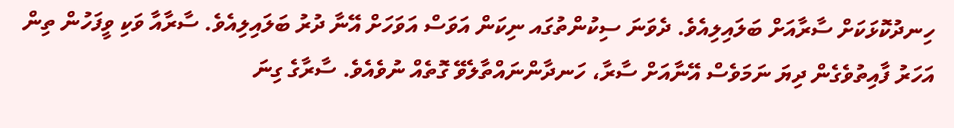ހިނދުކޮޅަކަށް ސާރާއަށް ބަލައިލިއެވެ. ދެވަނަ ސިކުންތުގައ ނިކަން އަވަސް އަވަހަށް އޭނާ ދުރު ބަލައިލިއެވެ. ސާރާއާ ވަކި ވީފަހުން ތިން އަހަރު ފާއިތުވެގެން ދިޔަ ނަމަވެސް އޭނާއަށް ސާރާ، ހަނދާންނައްތާލެވޭ ގޮތެއް ނުވެއެވެ. ސާރާގެ ގިނަ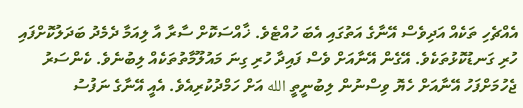އެއްޗެހި ތަކެއް އަދިވެސް އޭނާގެ އަތުގައި އެބަ ހުއްޓެވެ. ޚާއްސަކޮށް ސާރާ އާ ލިއަމާ ދެމެދު ބަދަލުކޮށްފައި ހުރި ގަނޑުކޮޅުތަކެވެ. އޭގެން އޭނާއަށް ވެސް ފައިދާ ހުރި ގިނަ މައުލޫމާތުތަކެއް ލިބުނެވެ. ކެންސަރު ޖެހުމަށްފަހު އޭނާއަށް ހެޔޮ ވިސްނުން ލިބުނީތީ الله އަށް ހަމްދުކުރިއެވެ. އެއީ އޭނާގެ ނަފުސު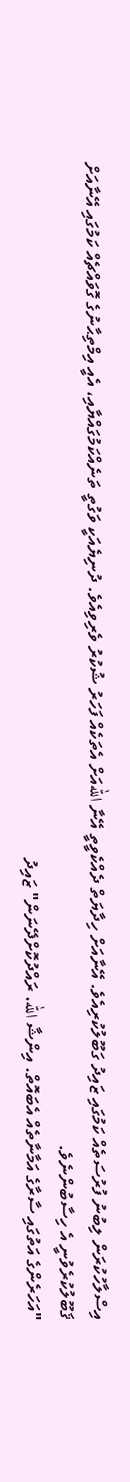އިސްލާހުކުރަން ލިބުނު ފުރުސަތެއް ކަމުގައި ޒައިދު ގަބޫލުކުރިއެވެ. އޭނާއަށް ހިދާޔަތް ދެއްކެވީތީ އޭނާ اللهއަށް އެތަކެއް ފަހަރު ޝުކުރު ވެރިވިއެވެ. ދުނިޔެއަކީ ވަގުތީ ތަނެއްކަމުގައްޔާއި، އެއީ އިމްތިޙާނުގެ ގޮވައްޗެއް ކަމުގައި އޭނާއަށް ޤަބޫލުކުރެވުނީ އެ ހިސާބުންނެވެ.
"އަހަރެންގެ އަތުގައި ސާރާގެ އަމާނާތެއް އެބައޮތް. އިންޝާ الله. ރައްދުކޮށްދޭނަން" ޒައިދު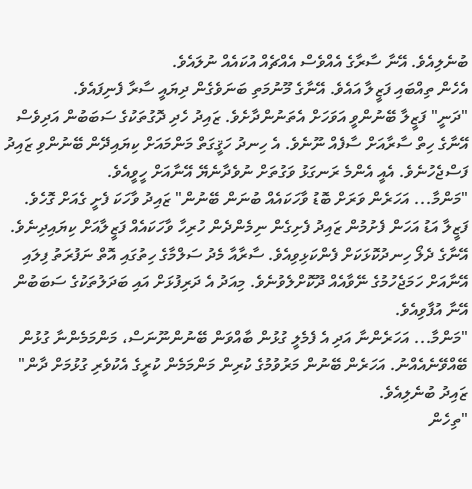ބުނެލިއެވެ. އޭނާ ސާރާގެ އެއްވެސް އެއްޗެއް އުކައެއް ނުލައެވެ.
އެހެން ތިއްބައި ފަޒީލާ އައެވެ. އޭނާގެ މޫނުމަތި ބަނަވެގެން ދިޔައީ ސާރާ ފެނިފައެވެ.
"ދަނީ" ފަޒީލާ ބޭނުންވީ އަވަހަށް އެތަނުންދާށެވެ. ޒައިދު ހެދި ދޮގުތަކުގެ ސަބަބުން އަދިވެސް އޭނާގެ ހިތް ސާރާއަށް ސާފެއް ނޫނެވެ. އެ ހިނދު ހަޤީގަތް މަންމައަށް ކިޔައިދޭން ބޭނުންވި ޒައިދު ފަސްޖެހުނެވެ. އެއީ އެންމެ ރަނގަޅު ވަގުތަށް ނުވެދާނެޔޭ އޭނާއަށް ހީވީއެވެ.
"މަންމާ... އަހަރެން ވަރަށް ބޮޑު ވާހަކައެއް ބުނަން ބޭނުން" ޒައިދު ވާހަކަ ފެށީ ގެއަށް ގޮހެވެ. ފަޒީލާ އަޑު އަހަން ފެށުމުން ޒައިދު ފެށިގެން ނިމެންދެން ހުރިހާ ވާހަކައެއް ފަޒީލާއަށް ކިޔައިދިނެވެ. އޭނާގެ ދެލޯ ހިނދުކޮޅަކަށް ފެންކަޅިވިއެވެ. ސާރާއާ މެދު ސަލްމާގެ ހިތުގައި އޮތް ނަފުރަތު ފިލައި އޭނާއަށް ހަމަޖެހުމުގެ ނޭވާއެއް ދޫކޮށްލެވުނެވެ. މިއަދު އެ ދަރިފުޅަށް އައި ބަދަލުތަކުގެ ސަބަބުން އޭނާ އުފާވިއެވެ.
"މަންމާ... އަހަރެންނާ އަދި އެ ފެމެލީ ގުޅުން ބާއްވަން ބޭނުންނޫނަސް، މަންމަމެންނާ ގުޅުން ބޭއްވޭނެއެއްނު. އަހަރެން ބޭނުން މަރުވުމުގެ ކުރިން މަންމަމެން ކުރީގެ އެކުވެރި ގުޅުމަށް ދާން" ޒައިދު ބުނެލިއެވެ.
"ތިހެން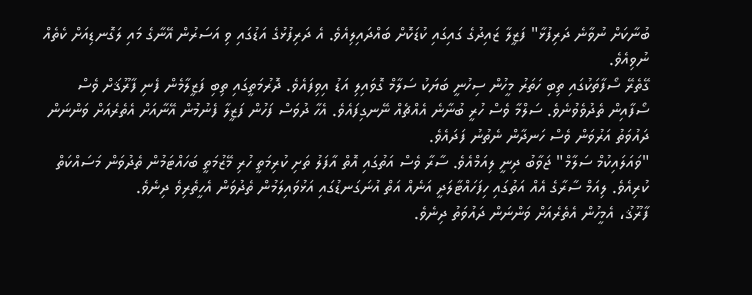ބުނާކަށް ނުވާނެ ދަރިފުޅާ" ފަޒީލާ ޒައިދުގެ ގައިގައި ކުޑަކޮށް ބައްދައިލިއެވެ. އެ ދަރިފުޅުގެ އަޑުގައި ވި އަސަރުން އޭނާގެ މައި ލަގޮނޑިއަށް ކެތެއް ނުވިއެވެ.
ގޭތެރޭ ސޯފާތަކުގައި ތިބި ހަތަރު މީހުން ސިހުނީ ބަޔަކު ސަލާމް ގޮވައިލި އަޑު އިވިފައެވެ. ދޮރުމަތީގައި ތިބި ފަޒީލާމެން ފެނި ފާރޫޤަށް ވެސް ސޯފާއިން ތެދުވެވުނެވެ. ސަލްމާ ވެސް ހުރީ ބުނާނެ އެއްޗެއް ނޭނގިފައެވެ. އެހާ ދުވަސް ފަހުން ފަޒީލާ ފެނުމުން އޭނާއަށް އެތެރެއަށް ވަންނަން ދައުވަތު އަރުވަން ވެސް ހަނދާން ނެތުނު ފަދައެވެ.
"ވައަލައިކުމް ސަލާމް" ޖަވާބު ދިނީ ލިއަމްއެވެ. ސާރާ ވެސް އަތުގައި އޮތް އާފަލު ތަށި ކުރިމަތީ ހުރި މޭޒުމަތީ ބަހައްޓަމުން ތެދުވަން މަސައްކަތް ކުރިއެވެ. ލިއަމް ސާރާގެ އެއް އަތުގައި ހިފަހައްޓާލަދީ އަނެއް އަތް އުނަގަނޑުގައި އަޅުވައިލަމުން ތެދުވަން އެހީތެރިވެ ދިނެވެ.
ފާރޫޤު، އެމީހުން އެތެރެއަށް ވަންނަން ދައުވަތު ދިނެވެ.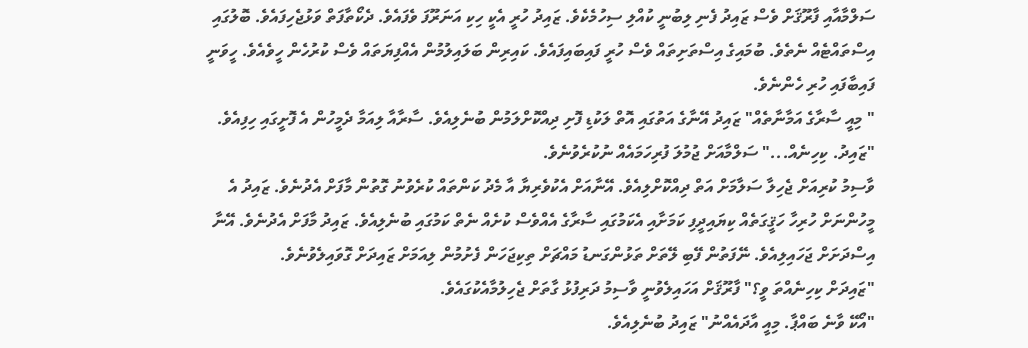ސަލްމާއާއި ފާރޫޤަށް ވެސް ޒައިދު ފެނި ލިބުނީ ކުއްލި ސިހުމެކެވެ. ޒައިދު ހުރީ އެކީ ހިކި އަނަރޫފަ ވެފައެވެ. ދެކޯތާފަތް ވަޅުޖެހިފައެވެ. ބޮލުގައި އިސްތައްޓެއް ނެތެވެ. ބުމައިގެ އިސްތަށިތައް ވެސް ހުރީ ފައިބައިފައެވެ. ކައިރިން ބަލައިލުމުން އެއްފިޔަތައް ވެސް ކުރުހެން ހީވެއެވެ. ހީވަނީ ފައިބާފައި ހުރި ހެންނެވެ.
" މިއީ ސާރާގެ އަމާނާތެއް" ޒައިދު އޭނާގެ އަތުގައި އޮތް ލަކުޑި ފޮށި ދިއްކޮށްލަމުން ބުނެލިއެވެ. ސާރާއާ ލިއަމާ ދެމީހުން އެ ފޮށީގައި ހިފިއެވެ.
"ޒައިދު. ކިހިނެއް..." ސަލްމާއަށް ޖުމުލަ ފުރިހަމައެއް ނުކުރެވުނެވެ.
ވާސިމު ކުރިއަށް ޖެހިލާ ސަލާމަށް އަތް ދިއްކޮށްލިއެވެ. އޭނާއަށް އެކުވެރިޔާ އާ މެދު ކަންތައް ކުރެވުނު ގޮތުން މާފަށް އެދުނެވެ. ޒައިދު އެ މީހުންނަށް ހުރިހާ ހަޤީގަތެއް ކިޔައިދީފި ކަމަށާއި އެކަމުގައި ސާރާގެ އެއްވެސް ކުށެއް ނެތް ކަމުގައި ބުނެލިއެވެ. ޒައިދު މާފަށް އެދުނެވެ. އޭނާ އިސްދަށަށް ޖަހައިލިއެވެ. ނޭފަތުން ފޭބި ލޭތަށް ތަޅުންގަނޑު މައްޗަށް ތިކިޖަހަން ފެށުމުން ލިއަމަށް ޒައިދަށް ގޮވައިލެވުނެވެ.
"ޒައިދަށް ކިހިނެއްތަ ވީ؟" ފާރޫޤަށް އަހައިލެވުނީ ވާސިމު ދަރިފުޅު ގާތަށް ޖެހިލުމާއެކުގައެވެ.
"އޯކޭ ވާނެ ބައްޕާ. މިއީ އާދައެއްނު" ޒައިދު ބުނެލިއެވެ.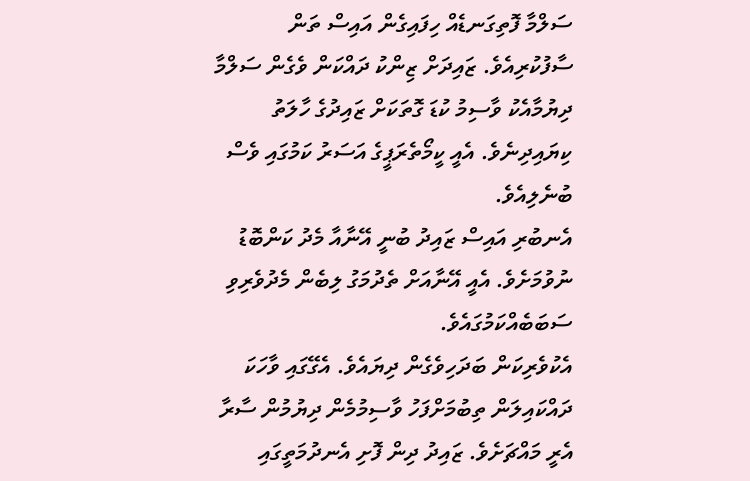ސަލްމާ ފޮތިގަނޑެއް ހިފައިގެން އައިސް ތަން ސާފުކުރިއެވެ. ޒައިދަށް ޒިންކު ދައްކަން ވެގެން ސަލްމާ ދިޔުމާއެކު ވާސިމު ކުޑަ ގޮތަކަށް ޒައިދުގެ ހާލަތު ކިޔައިދިނެވެ. އެއީ ކީމޯތެރަޕީގެ އަސަރު ކަމުގައި ވެސް ބުނެލިއެވެ.
އެނބުރި އައިސް ޒައިދު ބުނީ އޭނާއާ މެދު ކަންބޮޑު ނުވުމަށެވެ. އެއީ އޭނާއަށް ތެދުމަގު ލިބެން މެދުވެރިވި ސަބަބެއްކަމުގައެވެ.
އެކުވެރިކަން ބަދަހިވެގެން ދިޔައެވެ. އެގޭގައި ވާހަކަ ދައްކައިލަން ތިބުމަށްފަހު ވާސިމުމެން ދިޔުމުން ސާރާ އެރީ މައްޗަށެވެ. ޒައިދު ދިން ފޮށި އެނދުމަތީގައި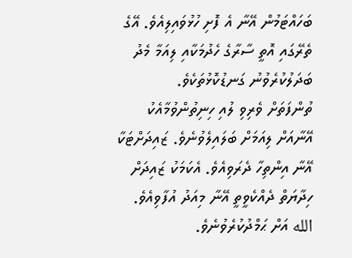ބަހައްޓަމުން އޭނާ އެ ފޮށި ހުޅުވައިލިއެވެ. އޭގެ ތެރޭގައި އޮތީ ސާރާގެ ހެދުމަކާއި ލިއަމާ މެދު ބަދަލުކުރެވުނު ގަނޑުކޮޅުތަކެވެ.
ތުންފަތަށް ވެރިވި ލުއި ހިނިތުންވުމާއެކު އޭނާއަށް ލިއަމަށް ބަލައިލެވުނެވެ. ޒައިދަށްޓަކާ އޭނާ އިންތިހާ ދެރަވިއެވެ. އެކަމަކު ޒައިދަށް ހިދާޔަތް ދެއްކެވީތީ އޭނާ މިއަދު އުފާވިއެވެ. الله އަށް ޙަމްދުކުރެވުނެވެ.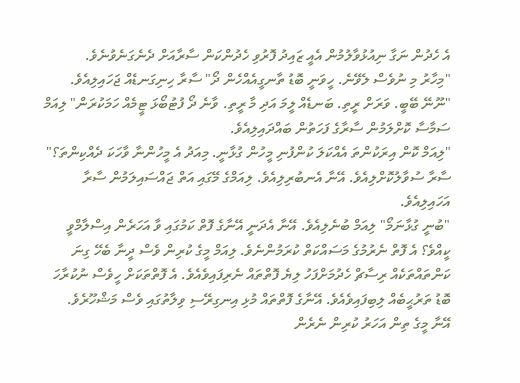އެ ހެދުން ނަގާ ނިއުޅުވާލުމުން އެއީ ޒައިދު ފޮރުވި ހެދުންކަން ސާރާއަށް ދެނެގަނެވުނެވެ.
"މިހާރު މި ނުވެސް ލެވޭނެ. ހީވަނީ ބޮޑު ތާނގީއެއްހެން ދޯ" ސާރާ ހިނިގަނޑެއް ޖަހައިލިއެވެ.
"ނޫނޭ ބޭބީ. ވަރަށް ރީތި. ބަނޑެއް ލީމަ އަދި މާ ރީތި. ވާނެ ދޯ ފުޓުބޯޅަ ޓީމެއް ހަމަކުރަން" ލިއަމް ސަމާސާ ކޮށްލަމުން ސާރާގެ ފަހަތުން ބައްދައިލިއެވެ.
"ލިއަމް ކޮން އިރަކުންތަ އެއްކަލަ ކުންފުނި މީހުން ގުޅާނީ. މިއަދު އެ މީހުންނާ ވާހަކަ ދެއްކިންތަ؟" ސާރާ ސުވާލުކޮށްލިއެވެ. އޭނާ އެނބުރިލިއެވެ. ލިއަމްގެ މޭގައި އަތް ޖައްސައިލަމުން ސާރާ އަހައިލިއެވެ.
"ބުނީ ގުޅާނަމޯ" ލިއަމް ބުނެލިއެވެ. އޭނާ އެދަނީ އޭނާގެ ފޮތް ކަމުގައި ވާ އަހަރެން އިސްލާމްވީ ކީއްވެ؟ އެ ފޮތް ނެރުމުގެ މަސައްކަތް ކުރަމުންނެވެ. ލިއަމް މީގެ ކުރިން ވެސް ދީނާ ބެހޭ ގިނަ ކަންތައްތަކެއް ރިސާޗް ހެދުމަށްފަހު ލިޔެ ފޮތްތައް ނެރިފައިވެއެވެ. އެ ފޮތްތަކަށް ހީވެސް ނުކުރާހަ ބޮޑު ތަރުޙީބެއް ލިބިފައިވެއެވެ. އޭނާގެ ފޮތްތައް މުޅި އިނގިރޭސި ވިލާތުގައި ވެސް މަޝްހޫރެވެ.
އޭނާ މީގެ ތިން އަހަރު ކުރިން ނެރެން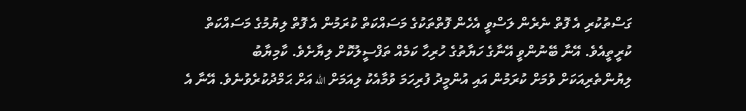ގަސްތުކުރި އެ ފޮތް ނެރެން ލަސްވީ އެހެން ފޮތްތަކުގެ މަސައްކަތް ކުރަމުން އެ ފޮތް ލިޔުމުގެ މަސައްކަތް ކުރީތީއެވެ. އޭނާ ބޭނުންވީ އޭނާގެ ހަޔާތުގެ ހުރިހާ ކަމެއް ތަފްސީލުކޮށް ލިޔާށެވެ. ކާމިޔާބު ލިޔުންތެރިއަކަށް ވުމަށް ކުރަމުން އައި އުންމީދު ފުރިހަމަ ވުމާއެކު ލިއަމަށް الله އަށް ޙަމްދުކުރެވުނެވެ. އޭނާ އެ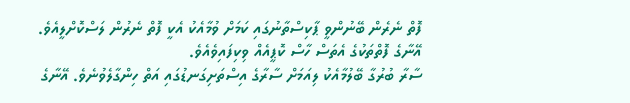ފޮތް ނެރެން ބޭނުންވީ ޕާކިސްތާނުގައި ކަމަށް ވުމާއެކު އެކީ ފޮތް ނެރުން ލަސްކޮށްލީއެވެ. އޭނާގެ ފޮތްތަކުގެ އެތަސް ހާސް ކޮޕީއެއް ވިކިފައިވެއެވެ.
ސާރާ ބުރުގާ ބޭލުމާއެކު ލިއަމަށް ސާރާގެ އިސްތަށިގަނޑުގައި އަތް ހިންގާލެވުނެވެ. އޭނާގެ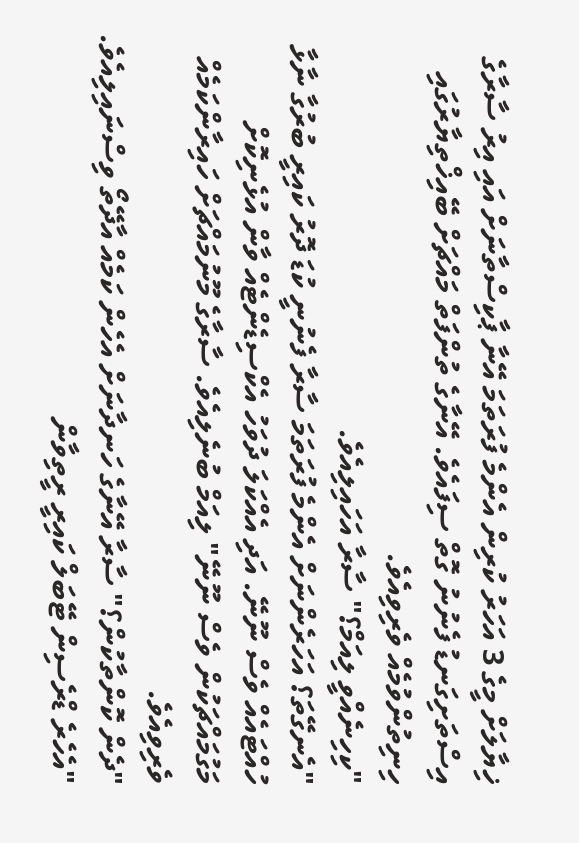ޚިޔާލަށް މީގެ 3 އަހަރު ކުރިން އެންމެ ފުރަތަމަ އޭނާ ޕާކިސްތާނަށް އައި އިރު ސާރާގެ އިސްތަށިގަނޑު ފެނުނު ގޮތް ސިފައެވެ. އޭނާގެ ތުންފަތް މައްޗަށް ބޭއިޚްތިޔާރުގައި ހިނިތުންވުމެއް ވެރިވިއެވެ.
"ކިހިނެއްވީ ލިއަމް؟" ސާރާ އަހައިލިއެވެ.
"އެނގޭތަ؟ އަހަރެންނަށް އެންމެ ފުރަތަމަ ސާރާ ފެނުނީ ކުޑަ ދޮރު ކައިރީ ބުރުގާ ނާޅާ ހުއްޓައެއް ވެސް ނޫނޭ. އަދި އެއްކަލަ ދުވަހު އެކްސިޑެންޓެއް ވާން އުޅެނިކޮށް މަގުމައްޗަކުން ވެސް ނޫނޭ" ލިއަމް ބުނެލިއެވެ. ސާރާގެ މޫނުމައްޗަށް ހައިރާންކަމެއް ވެރިވިއެވެ.
"ދެން ކޮންތާކުން؟" ސާރާ އޭނާގެ ހަނދާނަށް އެހެން ކަމެއް އާދޭތޯ ވިސްނައިލިއެވެ.
"އެހެރެ ޑްރެސިން ޓޭބަލް ކައިރީ ރީތިވާން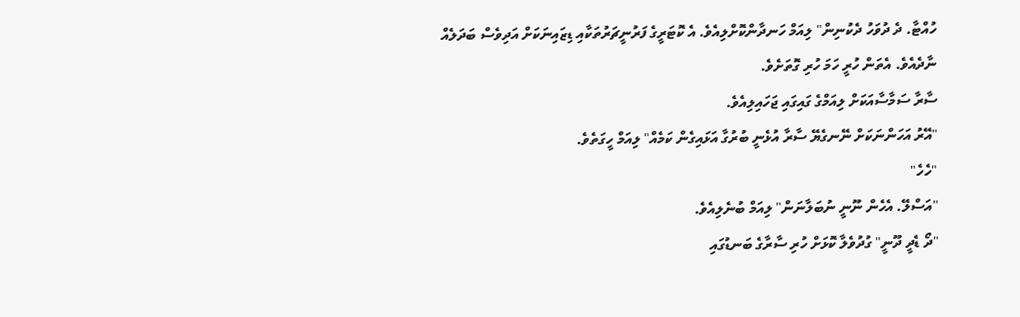ހުއްޓާ. ދެ ދުވަހު ދެކުނިން" ލިއަމް ހަނދާންކޮށްލިއެވެ. އެ ކޮޓަރީގެ ފަރުނީޗަރުތަކާއި ޑިޒައިނަކަށް އަދިވެސް ބަދަލެއް ނާދެއެވެ. އެތަން ހުރީ ހަމަ ހުރި ގޮތަށެވެ.
ސާރާ ސަމާސާއަކަށް ލިއަމްގެ ގައިގައި ޖަހައިލިއެވެ.
"އޭރު އަހަންނަކަށް ނޭނގެޔޭ ސާރާ އުޅެނީ ބުރުގާ އަޅައިގެން ކަމެއް" ލިއަމް ހީގަތެވެ.
"ހެހެ"
"އަސްލޭ. އެހެން ނޫނީ ނުބަލާނަން" ލިއަމް ބުނެލިއެވެ.
"ދޯ ޑެދީ ދޫނީ" ގުދުވެލާ ކޮޅަށް ހުރި ސާރާގެ ބަނޑުގައި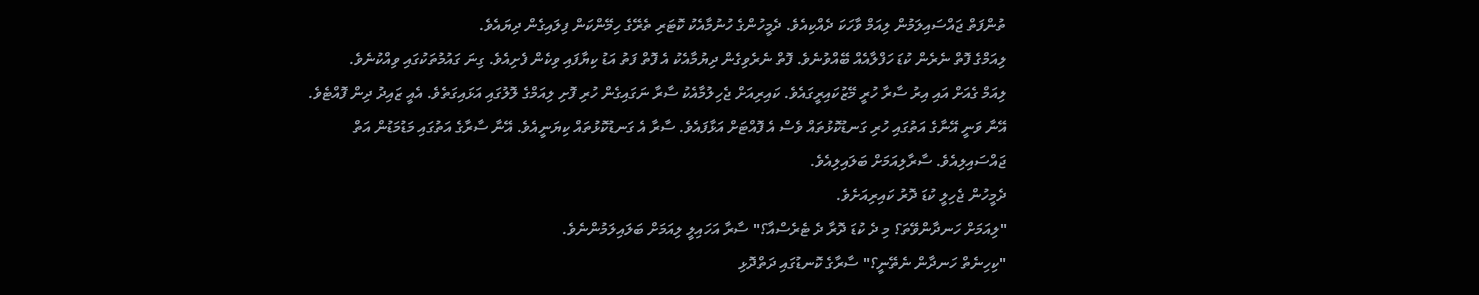ތުންފަތް ޖައްސައިލަމުން ލިއަމް ވާހަކަ ދެއްކިއެވެ. ދެމީހުންގެ ހުނުމާއެކު ކޮޓަރި ތެރޭގެ ހިމޭންކަން ފިލައިގެން ދިޔައެވެ.
ލިއަމްގެ ފޮތް ނެރެން ކުޑަ ހަފްލާއެއް ބޭއްވުނެވެ. ފޮތް ނެރެވިގެން ދިޔުމާއެކު އެ ފޮތް ފަތު އަޑު ކިޔާފައި ވިކެން ފެށިއެވެ. ގިނަ ގައުމުތަކުގައި ވިއްކުނެވެ.
ލިއަމް ގެއަށް އައި އިރު ސާރާ ހުރީ މޭޒުކައިރީގައެވެ. ކައިރިއަށް ޖެހިލުމާއެކު ސާރާ ނަގައިގެން ހުރި ފޮށި ލިއަމްގެ ލޮލުގައި އަޅައިގަތެވެ. އެއީ ޒައިދު ދިން ފޮއްޓެވެ. އޭނާ ވަނީ އޭނާގެ އަތުގައި ހުރި ގަނޑުކޮޅުތައް ވެސް އެ ފޮއްޓަށް އަޅާފައެވެ. ސާރާ އެ ގަނޑުކޮޅުތައް ކިޔަނީއެވެ. އޭނާ ސާރާގެ އަތުގައި މަޑުމަޑުން އަތް ޖައްސައިލިއެވެ. ސާރާލިއަމަށް ބަލައިލިއެވެ.
ދެމީހުން ޖެހިލީ ކުޑަ ދޮރު ކައިރިއަށެވެ.
"ލިއަމަށް ހަނދާންވޭތަ؟ މި ދެ ކުޑަ ދޮރާ ދެ ޓެރެސްއާ؟" ސާރާ އަހައިލީ ލިއަމަށް ބަލައިލަމުންނެވެ.
"ކިހިނެތް ހަނދާން ނެތޭނީ؟" ސާރާގެ ކޮނޑުގައި ދަތްދޮޅި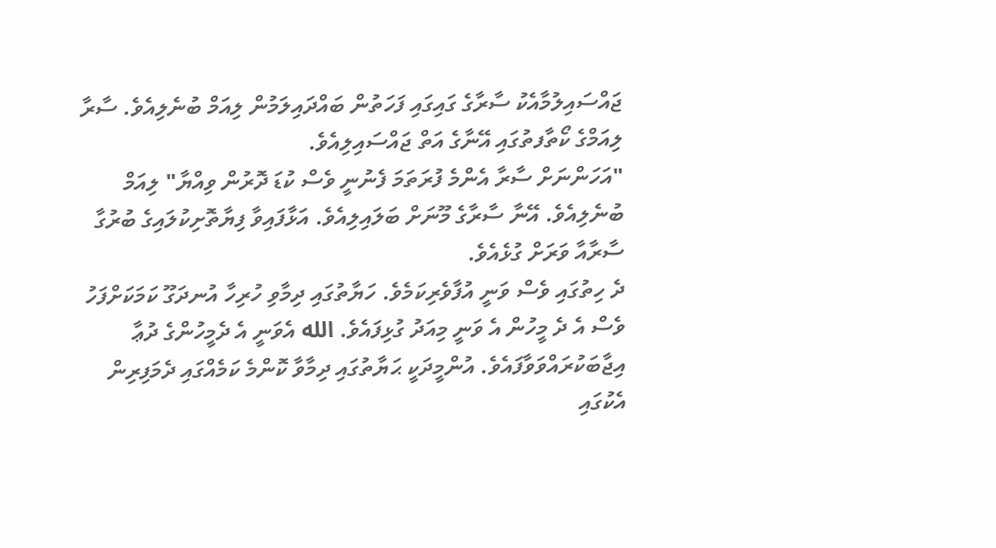ޖައްސައިލުމާއެކު ސާރާގެ ގައިގައި ފަހަތުން ބައްދައިލަމުން ލިއަމް ބުނެލިއެވެ. ސާރާ ލިއަމްގެ ކޯތާފތުގައި އޭނާގެ އަތް ޖައްސައިލިއެވެ.
"އަހަންނަށް ސާރާ އެންމެ ފުރަތަމަ ފެނުނީ ވެސް ކުޑަ ދޮރުން ވިއްޔާ" ލިއަމް ބުނެލިއެވެ. އޭނާ ސާރާގެ މޫނަށް ބަލައިލިއެވެ. އަޅާފައިވާ ފިޔާތޮށިކުލައިގެ ބުރުގާ ސާރާއާ ވަރަށް ގުޅެއެވެ.
ދެ ހިތުގައި ވެސް ވަނީ އުފާވެރިކަމެވެ. ހަޔާތުގައި ދިމާވި ހުރިހާ އުނދަގޫ ކަމަކަށްފަހު ވެސް އެ ދެ މީހުން އެ ވަނީ މިއަދު ގުޅިފައެވެ. الله އެވަނީ އެ ދެމީހުންގެ ދުޢާ އިޖާބަކުރައްވަވާފައެވެ. އުންމީދަކީ ޙަޔާތުގައި ދިމާވާ ކޮންމެ ކަމެއްގައި ދެމަފިރިން އެކުގައި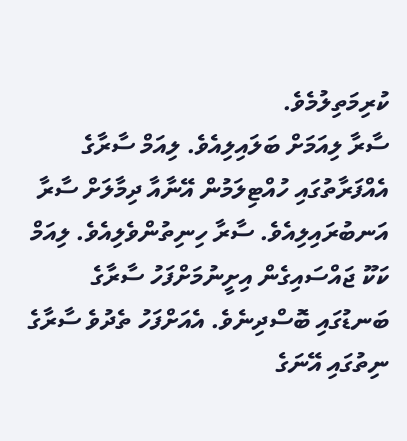ކުރިމަތިލުމެވެ.
ސާރާ ލިއަމަށް ބަލައިލިއެވެ. ލިއަމް ސާރާގެ އެއްފަރާތުގައި ހުއްޓިލަމުން އޭނާއާ ދިމާލަށް ސާރާ އަނބުރައިލިއެވެ. ސާރާ ހިނިތުންވެލިއެވެ. ލިއަމް ކަކޫ ޖައްސައިގެން އިށީނުމަށްފަހު ސާރާގެ ބަނޑުގައި ބޮސްދިނެވެ. އެއަށްފަހު ތެދުވެ ސާރާގެ ނިތުގައި އޭނަގެ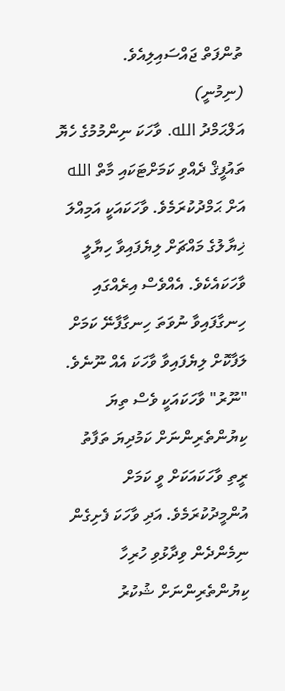ތުންފަތް ޖައްސައިލިއެވެ.
(ނިމުނީ)
އަލްޙަމްދު الله. ވާހަކަ ނިންމުމުގެ ހެޔޮ ތައުފީޤް ދެއްވި ކަމަށްޓަކައި މާތް الله އަށް ޙަމްދުކުރަމެވެ. ވާހަކައަކީ އަމިއްލަ ޚިޔާލުގެ މައްޗަށް ލިޔެފައިވާ ހިޔާލީ ވާހަކައެކެވެ. އެއްވެސް އިރެއްގައި ހިނގާފައިވާ ނުވަތަ ހިނގާފާނޭ ކަމަށް ލަފާކޮށް ލިޔެފައިވާ ވާހަކަ އެއް ނޫނެވެ. "ނޫރު" ވާހަކައަކީ ވެސް ތިޔަ ކިޔުންތެރިންނަށް ކަމުދިޔަ ތަފާތު ރީތި ވާހަކައަކަށް ވީ ކަމަށް އުންމީދުކުރަމެވެ. އަދި ވާހަކަ ފެށިގެން ނިމެންދެން ވިދާޅުވި ހުރިހާ ކިޔުންތެރިންނަށް ޝުކުރު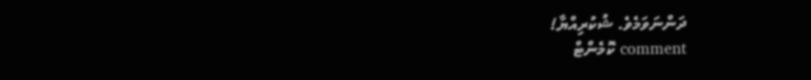ދަންނަވަމެވެ. ޝުކުރިއްޔާ!
comment ކޮމެންޓް